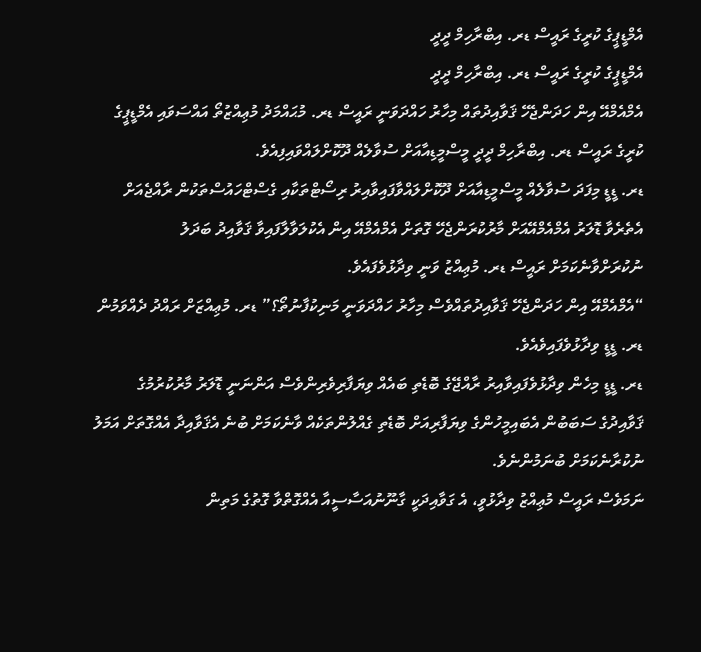އެމްޑީޕީގެ ކުރީގެ ރައީސް ޑރ. އިބްރާހިމް ދީދީ
އެމްޑީޕީގެ ކުރީގެ ރައީސް ޑރ. އިބްރާހިމް ދީދީ
އެމްއެމްއޭ އިން ހަދަންޖެހޭ ޤަވާއިދުތައް މިހާރު ހައްދަވަނީ ރައީސް ޑރ. މުޙައްމަދު މުޢިއްޒުތޯ އައްސަވައި އެމްޑީޕީގެ ކުރީގެ ރައީސް ޑރ. އިބްރާހިމް ދީދީ މީސްމީޑިއާއަށް ސުވާލެއް ދޫކޮށްލައްވައިފިއެވެ.
ޑރ. ޑީޑީ މިފަދަ ސުވާލެއް މީސްމީޑިއާއަށް ދޫކޮށްލައްވާފައިވާއިރު ރިސޯޓްތަކާއި ގެސްޓްހައުސްތަކުން ރާއްޖެއަށް އެތެރެވާ ޑޮލަރު އެމްއެމްއޭއަށް މާރުކުރަންޖެހޭ ގޮތަށް އެމްއެމްއޭ އިން އެކުލަވާލާފައިވާ ޤަވާއިދު ބަދަލު ނުކުރަށްވާނެކަމަށް ރައީސް ޑރ. މުޢިއްޒު ވަނީ ވިދާޅުވެފައެވެ.
“އެމްއެމްއޭ އިން ހަދަންޖެހޭ ޤަވާއިދުތައްވެސް މިހާރު ހައްދަވަނީ މަނިކުފާނުތޯ؟” ޑރ. މުޢިއްޒަށް ރައްދު ދެއްވަމުން ޑރ. ޑީޑީ ވިދާޅުވެފައިވެއެވެ.
ޑރ. ޑީޑީ މިހެން ވިދާޅުވެފައިވާއިރު ރާއްޖޭގެ ބޮޑެތި ބައެއް ވިޔަފާރިވެރިންވެސް އަންނަނީ ޑޮލަރު މާރުކުރުމުގެ ޤަވާއިދުގެ ސަބަބުން އެބައިމީހުންގެ ވިޔަފާރިއަށް ބޮޑެތި ގެއްލުންތަކެއް ވާނެކަމަށް ބުނެ އެޤަވާއިދާ އެއްގޮތަށް އަމަލު ނުކުރާނެކަމަށް ބުނަމުންނެވެ.
ނަމަވެސް ރައީސް މުޢިއްޒު ވިދާޅުވީ، އެ ގަވާއިދަކީ ގާނޫނުއަސާސީއާ އެއްގޮތްވާ ގޮތުގެ މަތިން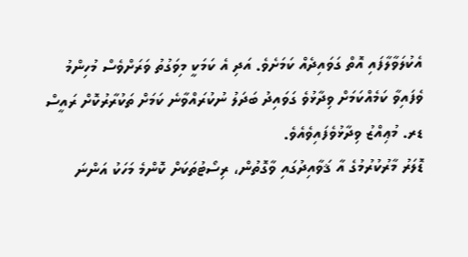އެކުލަވާލާފައި އޮތް ގަވައިދެއް ކަމަށެވެ. އަދި އެ ކަމަކީ މިވަގުތު ވަރަށްވެސް މުހިންމު ވެފައިވާ ކަމެއްކަމަށް ވިދާޅުވެ ގަވައިދު ބަދަލު ނުކުރައްވާނެ ކަމަށް ތަކުރާރުކޮށް ރައީސް ޑރ. މުޢިއްޒު ވިދާޅުވެފައިވެއެވެ.
ޑޮލަރު މާރުކުރުމުގެ އާ ޤަވާއިދުގައި ވާގޮތުން، ރިސޯޓުތަކަށް ކޮންމެ މަހަކު އަންނަ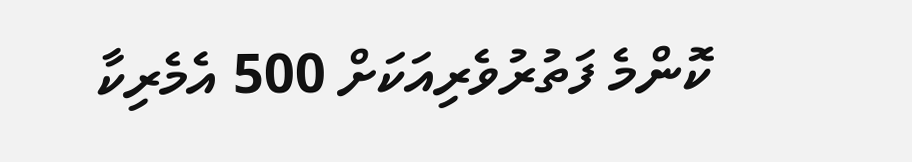ކޮންމެ ފަތުރުވެރިއަކަށް 500 އެމެރިކާ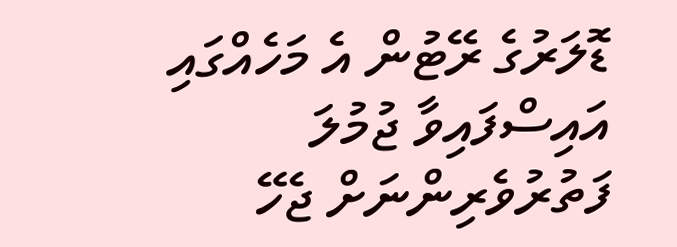ޑޮލަރުގެ ރޭޓުން އެ މަހެއްގައި އައިސްފައިވާ ޖުމުލަ ފަތުރުވެރިންނަށް ޖެހޭ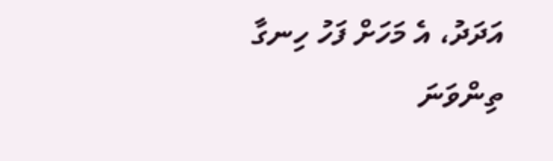އަދަދު، އެ މަހަށް ފަހު ހިނގާ ތިންވަނަ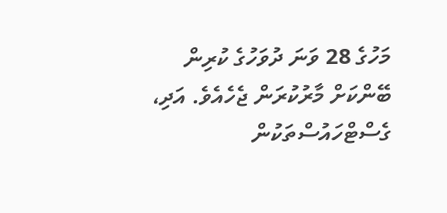މަހުގެ 28 ވަނަ ދުވަހުގެ ކުރިން ބޭންކަށް މާރުކުރަން ޖެހެއެވެ. އަދި، ގެސްޓްހައުސްތަކުން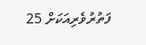ފަތުރުވެރިއަކަށް 25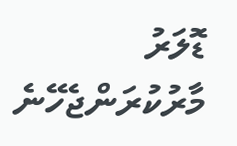ޑޮލަރު މާރުކުރަންޖެހޭނެ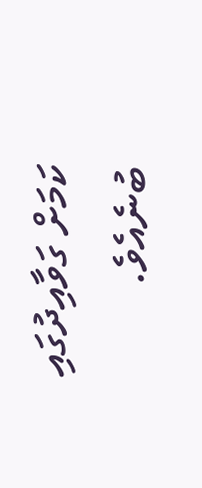ކަމަށް ގަވާއިދުގައި ބުނެއެވެ.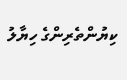ކިޔުންތެރިންގެ ހިޔާލު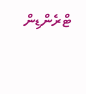ޓްރެންޑިން